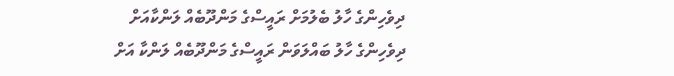ދިވެހިންގެ ހާލު ބެލުމަށް ރައީސްގެ މަންދޫބެއް ލަންކާއަށް
ދިވެހިންގެ ހާލު ބައްލަވަން ރައީސްގެ މަންދޫބެއް ލަންކާ އަށް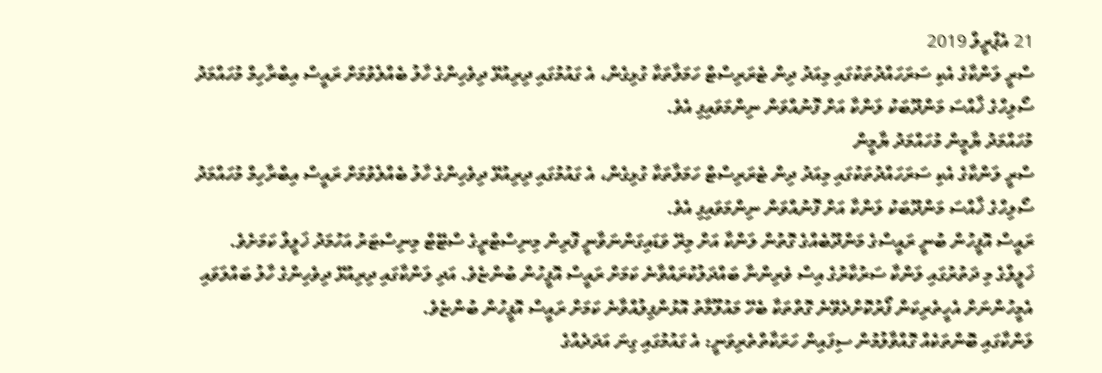21 އެޕްރީލް 2019
ސްރީ ލަންކާގެ އެކި ސަރަހައްދުތަކުގައި މިއަދު ދިން ޓެރަރިސްޓް ހަމަލާތަކާ ގުޅިގެން، އެ ގައުމުގައި ދިރިއުޅޭ ދިވެހިންގެ ހާލު ބެއްލެވުމަށް ރައީސް އިބްރާހިމް މުހައްމަދު ސޯލިހްގެ ޚާއްސަ މަންދޫބަކު ލަންކާ އަށް ފޮނުއްވަން ނިންމަވައިފި އެވެ.
މުހައްމަދު ޔާމީން މުހައްމަދު ޔާމީން
ސްރީ ލަންކާގެ އެކި ސަރަހައްދުތަކުގައި މިއަދު ދިން ޓެރަރިސްޓް ހަމަލާތަކާ ގުޅިގެން، އެ ގައުމުގައި ދިރިއުޅޭ ދިވެހިންގެ ހާލު ބެއްލެވުމަށް ރައީސް އިބްރާހިމް މުހައްމަދު ސޯލިހްގެ ޚާއްސަ މަންދޫބަކު ލަންކާ އަށް ފޮނުއްވަން ނިންމަވައިފި އެވެ.
ރައީސް އޮފީހުން ބުނީ ރައީސްގެ މަންދޫބެއްގެ ގޮތުން ލަންކާ އަށް މިރޭ ވަޑައިގަންނަވާނީ ފޮރިން މިނިސްޓްރީގެ ސްޓޭޓް މިނިސްޓަރު އަހުމަދު ޚަލީލް ކަމަށެވެ.
ޚަލީލްގެ މި ދަތުރުގައި ލަންކާ ސަރުކާރުގެ އިސް ވެރިންނާ ބައްދަލުކުރައްވާނެ ކަމަށް ރައީސް އޮފީހުން ބުންޏެވެ. އަދި ލަންކާގައި ދިރިއުޅޭ ދިވެހިންގެ ހާލު ބައްލަވައި އެމީހުންނަށް އެހީތެރިކަން ފޯރުކޮށްދެވޭނެ ގޮތްތަކާ ބެހޭ މައުލޫމާތު އޮޅުންފިލުއްވާނެ ކަމަށް ރައީސް އޮފީހުން ބުންޏެވެ.
ލަންކާގައި ބޮންތަކެއް ގޮއްވާލުމުން ސިފައިން ހަރަކާތްތެރިވަނީ: އެ ގައުމުގައި ގިނަ އަދަދެއްގެ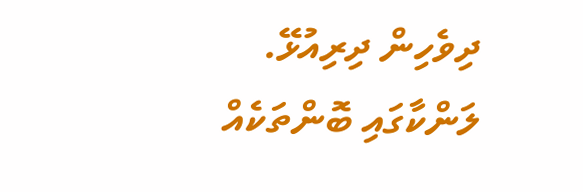ދިވެހިން ދިރިއުޅޭ.
ލަންކާގައި ބޮންތަކެއް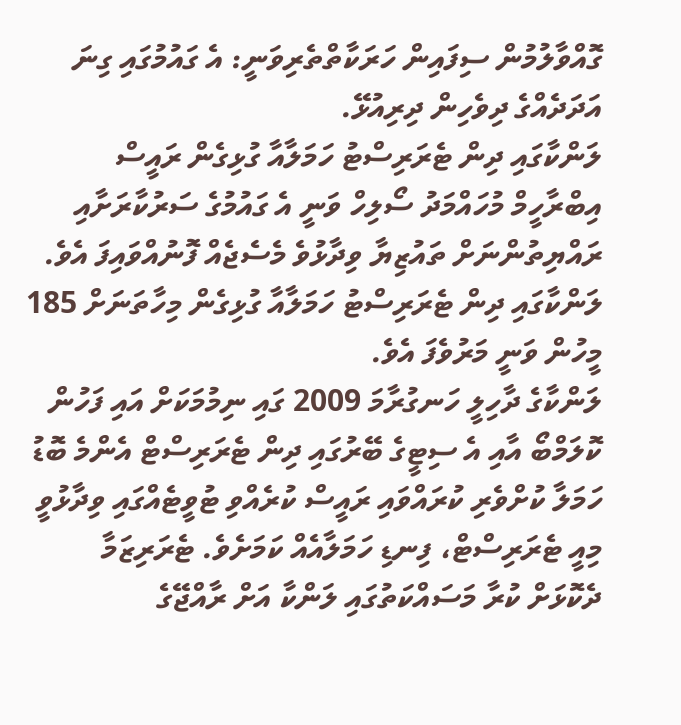ގޮއްވާލުމުން ސިފައިން ހަރަކާތްތެރިވަނީ: އެ ގައުމުގައި ގިނަ އަދަދެއްގެ ދިވެހިން ދިރިއުޅޭ.
ލަންކާގައި ދިން ޓެރަރިސްޓު ހަމަލާއާ ގުޅިގެން ރައީސް އިބްރާހީމް މުހައްމަދު ސޯލިހް ވަނީ އެ ގައުމުގެ ސަރުކާރަށާއި ރައްޔިތުންނަށް ތައުޒިޔާ ވިދާޅުވެ މެސެޖެއް ފޮނުއްވައިފަ އެވެ. ލަންކާގައި ދިން ޓެރަރިސްޓު ހަމަލާއާ ގުޅިގެން މިހާތަނަށް 185 މީހުން ވަނީ މަރުވެފަ އެވެ.
ލަންކާގެ ދާހިލީ ހަނގުރާމަ 2009 ގައި ނިމުމަކަށް އައި ފަހުން ކޮލަމްބޯ އާއި އެ ސިޓީގެ ބޭރުގައި ދިން ޓެރަރިސްޓް އެންމެ ބޮޑު ހަމަލާ ކުށްވެރި ކުރައްވައި ރައީސް ކުރެއްވި ޓުވީޓެއްގައި ވިދާޅުވީ މިއީ ޓެރަރިސްޓް، ފިނޑި ހަމަލާއެއް ކަމަށެވެ. ޓެރަރިޒަމާ ދެކޮޅަށް ކުރާ މަސައްކަތުގައި ލަންކާ އަށް ރާއްޖޭގެ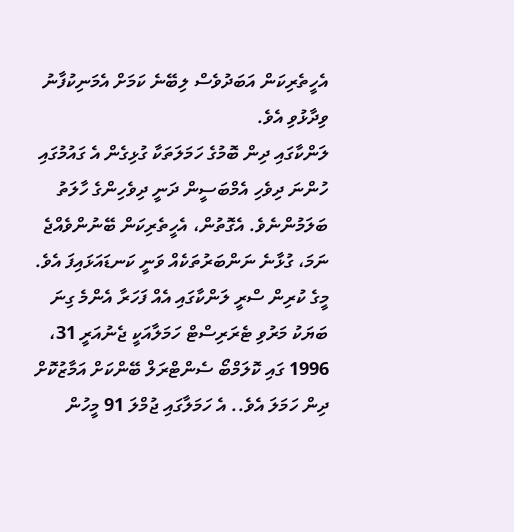އެހީތެރިކަން އަބަދުވެސް ލިބޭނެ ކަމަށް އެމަނިކުފާނު ވިދާޅުވި އެވެ.
ލަންކާގައި ދިން ބޮމުގެ ހަމަލަތަކާ ގުޅިގެން އެ ގައުމުގައި ހުންނަ ދިވެހި އެމްބަސީން ދަނީ ދިވެހިންގެ ހާލަތު ބަލަމުންނެވެ. އެގޮތުން، އެހީތެރިކަން ބޭނުންވެއްޖެ ނަމަ، ގުޅާނެ ނަންބަރުތަކެއް ވަނީ ކަނޑައަޅައިފަ އެވެ.
މީގެ ކުރިން ސްރީ ލަންކާގައި އެއް ފަހަރާ އެންމެ ގިނަ ބަޔަކު މަރުވި ޓެރަރިސްޓް ހަމަލާއަކީ ޖެނުއަރީ 31، 1996 ގައި ކޮލަމްބޯ ސެންޓްރަލް ބޭންކަށް އަމާޒުކޮށް ދިން ހަމަލަ އެވެ.. އެ ހަމަލާގައި ޖުމްލަ 91 މީހުން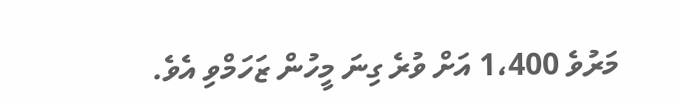މަރުވެ 1،400 އަށް ވުރެ ގިނަ މީހުން ޒަހަމްވި އެވެ.